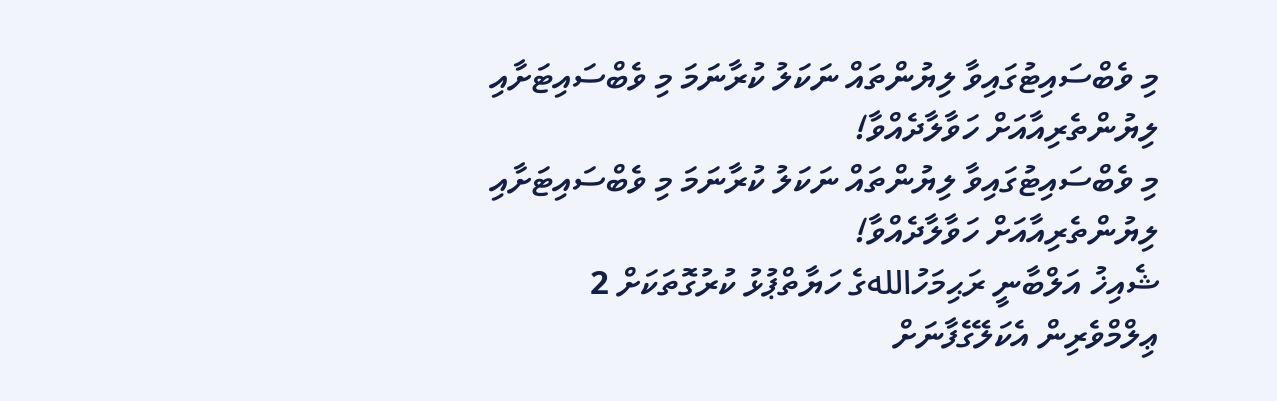މި ވެބްސައިޓުގައިވާ ލިޔުންތައް ނަކަލު ކުރާނަމަ މި ވެބްސައިޓަށާއި ލިޔުންތެރިއާއަށް ހަވާލާދެއްވާ!
މި ވެބްސައިޓުގައިވާ ލިޔުންތައް ނަކަލު ކުރާނަމަ މި ވެބްސައިޓަށާއި ލިޔުންތެރިއާއަށް ހަވާލާދެއްވާ!
ޝެއިޚު އަލްބާނީ ރަޙިމަހުاللهގެ ހަޔާތްޕުޅު ކުރުގޮތަކަށް 2
ޢިލްމްވެރިން އެކަލޭގެފާނަށް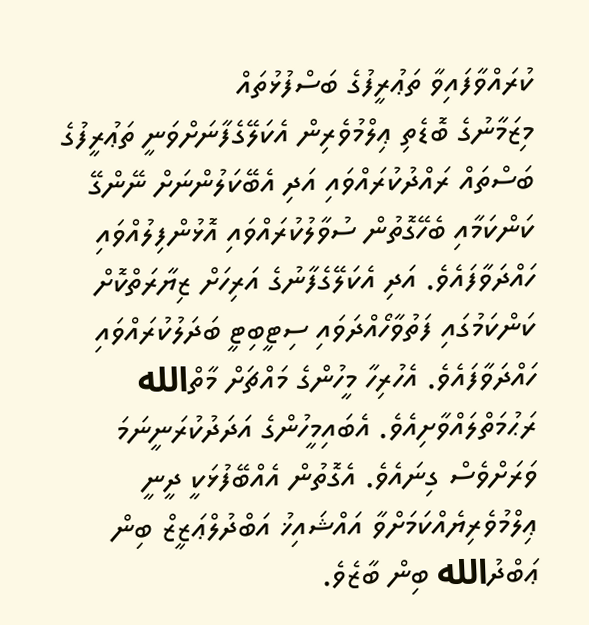ކުރައްވާފައިވާ ތަޢުރީފުގެ ބަސްފުޅުތައް
މިޒަމާނުގެ ބޮޑެތި ޢިލްމުވެރިން އެކަލޭގެފާނަށްވަނީ ތަޢުރީފުގެ ބަސްތައް ރައްދުކުރައްވައި އަދި އެބޭކަލުންނަށް ނޭންގޭ ކަންކަމާއި ބެހޭގޮތުން ސުވާލުކުރައްވައި އޮޅުންފިލުއްވައި ހައްދަވާފައެވެ. އަދި އެކަލޭގެފާނުގެ އަރިހަށް ޒިޔާރަތްކޮށް ކަންކަމުގައި ފަތުވާހޯއްދަވައި ސިޓީބިޓީ ބަދަލުކުރައްވައި ހައްދަވާފައެވެ. އެހުރިހާ މީހުންގެ މައްޗަށް މާތްالله ރަޙުމަތްލައްވާށިއެވެ. އެބައިމީހުންގެ އަދަދުކުރަނީނަމަ ވަރަށްވެސް ގިނައެވެ. އެގޮތުން އެއްބޭފުޅަކީ ދީނީ ޢިލްމުވެރިޔެއްކަމަށްވާ އައްޝައިޚު އަބްދުލްޢަޒީޒް ބިން ޢަބްދުالله ބިން ބާޒެވެ.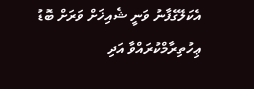އެކަލޭގެފާނު ވަނީ ޝެއިޚަށް ވަރަށް ބޮޑު ޢިހުތިރާމްކުރައްވާ އަދި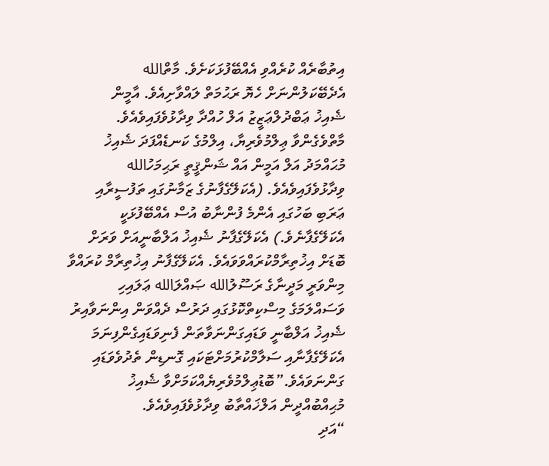އިތުބާރެއް ކުރެއްވި އެއްބޭފުޅަކަށެވެ. މާތްالله އެދެބޭކަލުންނަށް ހެޔޮ ރަޙުމަތް ލައްވާށިއެވެ. އާމީން
ޝެއިޚު ޢަބްދުލްޢަޒީޒު އަލް ހުއްދާ ވިދާޅުވެފައިވެއެވެ.
މާތްވެގެންވާ ޢިލްމުވެރިޔާ، އިލްމުގެ ކަނޑެއްފަދަ ޝެއިޚު މުޙައްމަދު އަލް އަމީން އައް ޝަންޤީތީ ރަޙިމަހުالله ވިދާޅުވެފައިވެއެވެ. (އެކަލޭގެފާނުގެ ޒަމާނުގައި ތަފުސީރާއި ޢަރަބި ބަހުގައި އެންމެ ފުންނާބު އުސް އެއްބޭފުޅަކީ އެކަލޭގެފާނެވެ.) އެކަލޭގެފާނު ޝެއިޚު އަލްބާނީއަށް ވަރަށް ބޮޑަށް އިޚުތިރާމްކުރައްވަވައެވެ. އެކަލޭގެފާނު އިޚުތިރާމް ކުރައްވާ މިންވަރީ މަދީނާގެ ރަސޫލުالله ޞައްލަالله ޢަލައިހި ވަސައްލަމަގެ މިސްކިތްކޮޅުގައި ދަރުސް ދެއްވަން އިންނަވާއިރު ޝެއިޚު އަލްބާނީ ވަޑައިގަންނަވާތަން ފެނިވަޑައިގެންފިނަމަ އެކަލޭގެފާނާއި ސަލާމްކުރުމަށްޓަކައި ގޮނޑިން ތެދުވެވަޑައި ގަންނަވައެވެ.”ބޮޑުޢިލްމުވެރިޔެއްކަމަށްވާ ޝެއިޚު މުޙިއްބުއްދީން އަލްޚައްތާބު ވިދާޅުވެފައިވެއެވެ.
“އަދި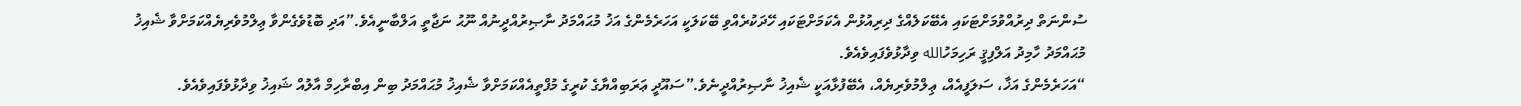ސުންނަތް ދިރުއްވުމަށްޓަކައި އެބޭކަލެއްގެ ދިރިއުޅުން އެކަމަށްޓަކައި ހޭދަކުރެއްވި ބޭކަލަކީ އަހަރެމެންގެ އަޚު މުޙައްމަދު ނާޞިރުއްދީނުއް ނޫޙު ނަޖާތީ އަލްބާނީއެވެ.”އަދި ބޮޑުވެގެންވާ ޢިލްމުވެރިޔެއްކަމަށްވާ ޝެއިޚު މުޙައްމަދު ހާމިދު އަލްފިޤީ ރަހިމަހުالله ވިދާޅުވެފައިވެއެވެ.
“އަހަރެމެންގެ އަޚާ، ސަލަފީއެއް، ޢިލްމުވެރިޔެއް، އެބޭފުޅާއަކީ ޝެއިޚު ނާޞިރުއްދީނެވެ.”ސައޫދީ ޢަރަބިއްޔާގެ ކުރީގެ މުފްތީއެއްކަމަށްވާ ޝެއިޚު މުޙައްމަދު ބިން އިބްރާހިމް އާލުއް ޝައިޚު ވިދާޅުވެފައިވެއެވެ.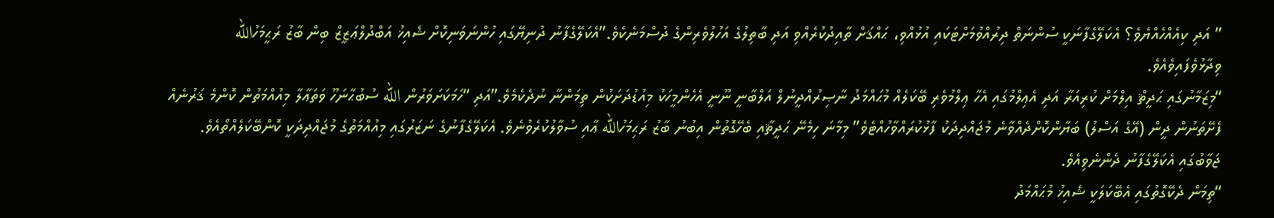” އަދި ކިއެއްހެއްޔެވެ؟ އެކަލޭގެފާނަކީ ސުންނަތް ދިރުއްވުމަށްޓަކައި އުޅުއްވި، ޙައްޤަށް ތާއިދުކުރެއްވި އަދި ބާތިލުގެ އަހުލުވެރިންގެ ދުސްމަނެކެވެ.”އެކަލޭގެފާނު ދުނިޔޭގައި ހުންނަވަނިކޮށް ޝެއިޚު އަބްދުލްޢަޒީޒް ބިން ބާޒު ރަޙީމަހުالله ވިދާޅުވެފައިވެއެވެ.
“މިޒަމާނުގައި ޙަދީޘް އިލްމަށް ކުރިއަރާ އަދި އެޢިލްމުގައި އެހާ ޢިލްމުވެރި ބޭކަލެއް މުޙައްމަދު ނާޞިރުއްދީނުލް އަލްބާނީ ނޫނީ އެހެންމީހަކު މިއުޑުދަށަކުން ތިމަންނާ ނުދެކެމެވެ.”އަދި “ހަމަކަށަވަރުން الله ސުބުޙާނަހޫ ވަތަޢާލާ މިއުއްމަތުން ކޮންމެ ޤަރުނެއް ފެށޭތަނުން ދީން (އޭގެ އަސްލު) ބަޔާންކޮށްދެއްވާނެ މުޖައްދިދަކު ފާޅުކުރައްވާހުއްޓެވެ” މިމާނަ ހިމެނޭ ޙަދީޘާއި ބެހޭގޮތުން އިބުނު ބާޒު ރަޙިމަހުالله ޢާއި ސުވާލުކުރެވުނެވެ. އެކަލޭގެފާނުގެ ނަޒަރުގައި މިއުއްމަތުގެ މުޖައްދިދަކީ ކޮންބޭކަލެއްތޯއެވެ. ޖަވާބުގައި އެކަލޭގެފާނު ދެންނެވިއެވެ.
“ތިމަން ދެކޭގޮތުގައި އެބޭކަލަކީ ޝެއިޚު މުޙައްމަދު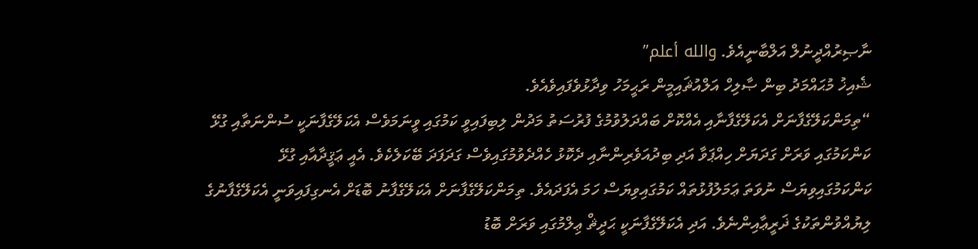ނާޞިރުއްދީނުލް އަލްބާނީއެވެ. والله أعلم”
ޝެއިޚު މުޙައްމަދު ބިން ޞާލިހް އަލްއުޘައިމީން ރަޙީމަހު ވިދާޅުވެފައިވެއެވެ.
“ތިމަންކަލޭގެފާނަށް އެކަލޭގެފާނާއި އެއްކޮށް ބައްދަލުވުމުގެ ފުރުސަތު މަދުން ލިބިފައިވީ ކަމުގައި ވީނަމަވެސް އެކަލޭގެފާނަކީ ސުންނަތާއި ގުޅޭ ކަންކަމުގައި ވަރަށް ގަދަޔަށް ހިއްޕަވާ އަދި ބިދުއަވެރިންނާއި ދެކޮޅު ހެއްދެވުމުގައިވެސް ގަދަފަދަ ބޭކަލެކެވެ. އެއީ ޢަޤީދާއާއި ގުޅޭ ކަންކަމުގައިވިޔަސް ނުވަތަ ޢަމަލުފުޅުތައް ކަމުގައިވިޔަސް ހަމަ އެފަދައެވެ. ތިމަންކަލޭގެފާނަށް އެކަލޭގެފާނު ބޮޑަށް އެނގިފައިވަނީ އެކަލޭގެފާނުގެ ލިޔުއްވުންތަކުގެ ޛަރީޢާއިންނެވެ. އަދި އެކަލޭގެފާނަކީ ޙަދީޘް ޢިލްމުގައި ވަރަށް ބޮޑު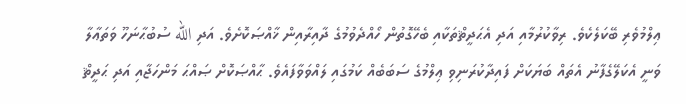ޢިލްމުވެރި ބޭކަލެކެވެ. ރިވާކުރުމާއި އަދި އެޙަދީޘްތަކާއި ބެހޭގޮތުން ހޯއްދެވުމުގެ ދާއިރާއިން ޚާއްޞަކޮށެވެ. އަދި الله ސުބުޙާނަހޫ ވަތަޢާލާ ވަނީ އެކަލޭގެފާނު އެތައް ބަޔަކަށް ފައިދާކުރަނިވި ޢިލްމުގެ ސަބަބެއް ކަމުގައި ލައްވަވާފައެވެ. ޙާއްޞަކޮށް ޞައްޙަ މަންހަޖާއި އަދި ޙަދީޘް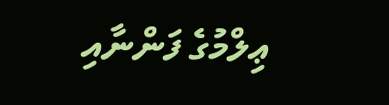ޢިލްމުގެ ފަންނާއި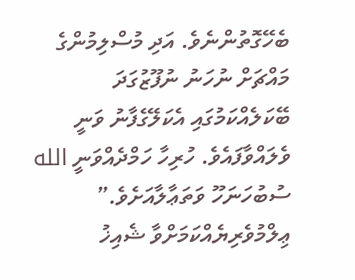ބެހޭގޮތުންނެވެ. އަދި މުސްލިމުންގެ މައްޗަށް ނުހަނު ނުފޫޒުގަދަ ބޭކަލެއްކަމުގައި އެކަލޭގެފާނު ވަނީ ވެލައްވާފައެވެ. ހުރިހާ ހަމްދެއްވަނީ الله ސުބުހަނަހޫ ވަތަޢާލާއަށެވެ.”
ޢިލްމުވެރިޔެއްކަމަށްވާ ޝެއިޚު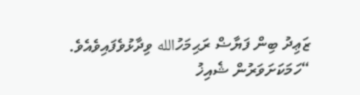ޒަޢިދު ބިން ފަޔާޟް ރަޙިމަހުالله ވިދާޅުވެފައިވެއެވެ.
“ހަމަކަށަވަރުން ޝެއިޚު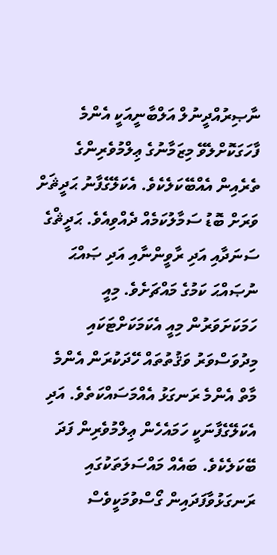ނާޞިރުއްދީނުލް އަލްބާނީއަކީ އެންމެ ފާހަގަކޮށްލެވޭ މިޒަމާނުގެ ޢިލްމުވެރިންގެ ތެރެއިން އެއްބޭކަލެކެވެ. އެކަލޭގެފާނު ޙަދީޘަށް ވަރަށް ބޮޑު ސަމާލުކަމެއް ދެއްވިއެވެ. ޙަދީޘްގެ ސަނަދާއި އަދި ރާވީންނާއި އަދި ޞައްޙަ ނުޞައްޙަ ކަމުގެ މައްޗަށެވެ. މިއީ ހަމަކަށަވަރުން މިއީ އެކަމަކަށްޓަކައި މިދުވަސްވަރު ވަޤުތުތައް ހޭދަކުރަން އެންމެ މާތް އެންމެ ރަނގަޅު އެއްމަސައްކަތެވެ. އަދި އެކަލޭގެފާނަކީ ހަމައެހެން ޢިލްމުވެރިން ފަދަ ބޭކަލެކެވެ. ބައެއް މައްސަލަތަކުގައި ރަނގަޅުވާފަދައިން ގޯސްވުމަކީވެސް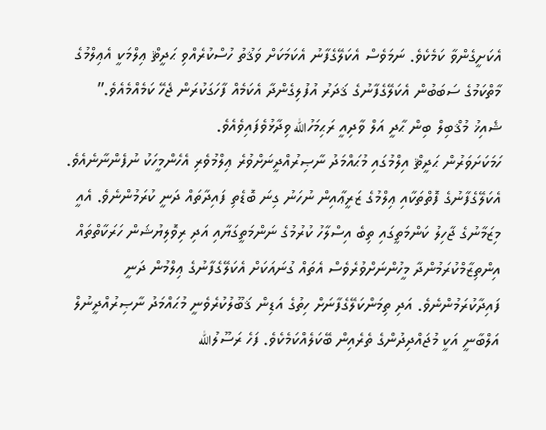އެކަށީގެންވާ ކަމެކެވެ. ނަމަވެސް އެކަލޭގެފާނު އެކަމަކަށް ވަޤުތު ހުސްކުރެއްވި ޙަދީޘް ޢިލްމަކީ އެޢިލްމުގެ މާތްކަމުގެ ސަބަބުން އެކަލޭގެފާނުގެ ޤަދަރު އުފުލިގެންދާ އެކަމެއް ފާހަގަކުރަން ޖެހޭ ކަމެއްމެއެވެ.”
ޝެއިޚު މުޤްބިލް ބިން ޙާދީ އަލް ވާދިއީ ރަޙިމަހުالله ވިދާޅުވެފައިވެއެވެ.
ހަމަކަށަވަރުން ޙަދީޘް އިލްމުގައި މުޙައްމަދު ނާޞިރުއްދީނަށްވުރެ ޢިލްމުވެރި އެހެންމީހަކު ނުފެންނާނެއެވެ. އެކަލޭގެފާނުގެ ފޮތްތަކާއި ޢިލްމުގެ ޒަރީޢާއިން ނުހަނު ގިނަ ބޮޑެތި ފައިދާތައް ދަނީ ކުރަމުންނެވެ. އެއީ މިޒަމާނުގެ ޖާހިލު ކަންމަތީގައި ތިބެ އިސްލާހު ކުރުމުގެ ނަންމަތީގަޔާއި އަދި ރިވޮލިޔުޝަން ހަރަކާތްތައް އިންތިޒާމްކުރަމުންދާ މީހުންނަށްވުރެވެސް އެތައް ގުނައަކަށް އެކަލޭގެފާނުގެ ޢިލްމުން ދަނީ ފައިދާކުރަމުންނެވެ. އަދި ތިމަންކަލޭގެފާނަށް ހިތުގެ އަޑިން ޤަބޫލުކުރެވެނީ މުޙައްމަދު ނާޞިރުއްދީނުލް އަލްބާނީ އަކީ މުޖައްދިދުންގެ ތެރެއިން ބޭކަލެއްކަމެކެވެ. ފަހެ ރަސޫލުالله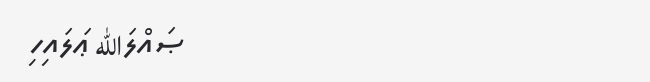ޞައްލަالله ޢަލައިހި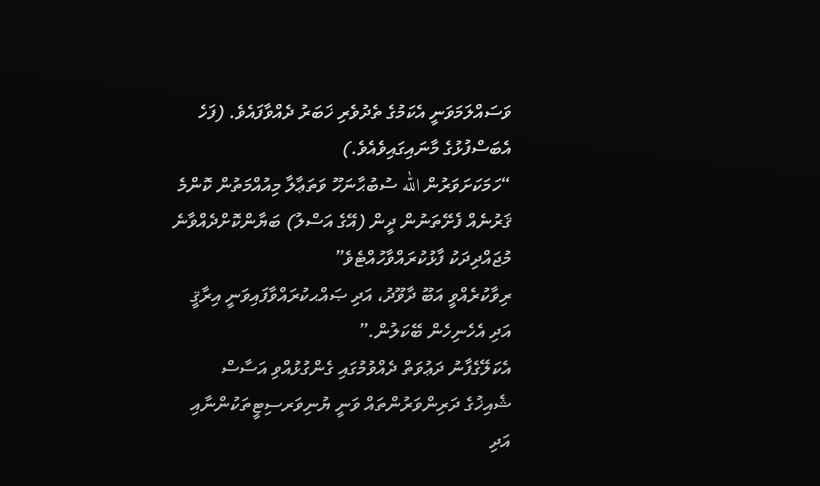ވަސައްލަމަވަނީ އެކަމުގެ ތެދުވެރި ޚަބަރު ދެއްވާފައެވެ. (ފަހެ އެބަސްފުޅުގެ މާނައިގައިވެއެވެ.)
“ހަމަކަށަވަރުން الله ސުބުޙާނަހޫ ވަތަޢާލާ މިއުއްމަތުން ކޮންމެ ޤަރުނެއް ފެށޭތަނުން ދީން (އޭގެ އަސްލު) ބަޔާންކޮށްދެއްވާނެ މުޖައްދިދަކު ފާޅުކުރައްވާހުއްޓެވެ”
ރިވާކުރެއްވީ އަބޫ ދާވޫދު، އަދި ޞައްޙކުރައްވާފައިވަނީ އިރާޤީ އަދި އެހެނިހެން ބޭކަލުން.”
އެކަލޭގެފާނު ދަޢުވަތް ދެއްވުމުގައި ގެންގުޅުއްވި އަސާސް
ޝެއިޚުގެ ދަރިންވަރުންތައް ވަނީ ޔުނިވަރސިޓީތަކުންނާއި އަދި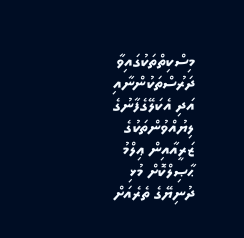މިސްކިތްތަކުގައިވާ ދަރުސްތަކުންނާއި އަދި އެކަލޭގެފާނުގެ ލިޔުއްވުންތަކުގެ ޒަރީއާއިން ޢިލްމު ޙާޞިލްކޮށް މުޅި ދުނިޔޭގެ ތެރެއަށް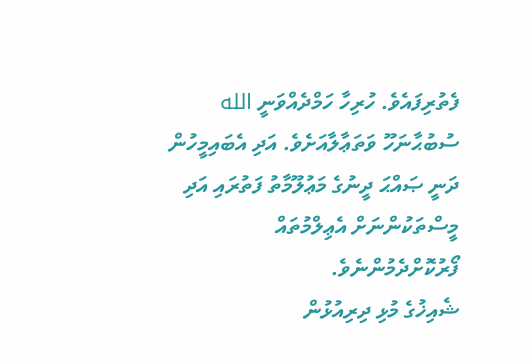ފެތުރިފައެވެ. ހުރިހާ ހަމްދެއްވަނީ الله ސުބުޙާނަހޫ ވަތަޢާލާއަށެވެ. އަދި އެބައިމީހުން ދަނީ ޞައްޙަ ދީނުގެ މަޢުލޫމާތު ފަތުރައި އަދި މީސްތަކުންނަށް އެޢިލްމުތައް ފޯރުކޮށްދެމުންނެވެ.
ޝެއިޚުގެ މުޅި ދިރިއުޅުން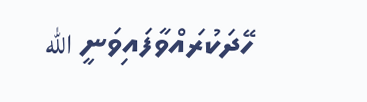ހޭދަކުރައްވާފައިވަނީ الله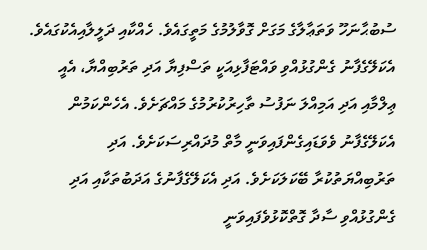ސުބުޙާނަހޫ ވަތަޢާލާގެ މަގަށް ގޮވާލުމުގެ މަތީގައެވެ. ހެއްކާއި ދަލީލާއިއެކުގައެވެ. އެކަލޭގެފާނު ގެންގުޅުއްވި ވައްޓަފާޅިއަކީ ތަސްފިޔާ އަދި ތަރުބިއްޔާ، އެއީ ޢިލްމާއި އަދި އަމިއްލަ ނަފުސު ތާހިރުކުރުމުގެ މައްޗަށެވެ. އެހެންކަމުން އެކަލޭގެފާނު ވެވަޑައިގެންފައިވަނީ މާތް މުދައްރިސަކަށެވެ. އަދި ތަރުބިއްޔަތުކުރާ ބޭކަލަކަށެވެ. އަދި އެކަލޭގެފާނުގެ އަދަބުތަކާއި އަދި ގެންގުޅުއްވި ސާދާ ގޮތްކޮޅުވެފައިވަނީ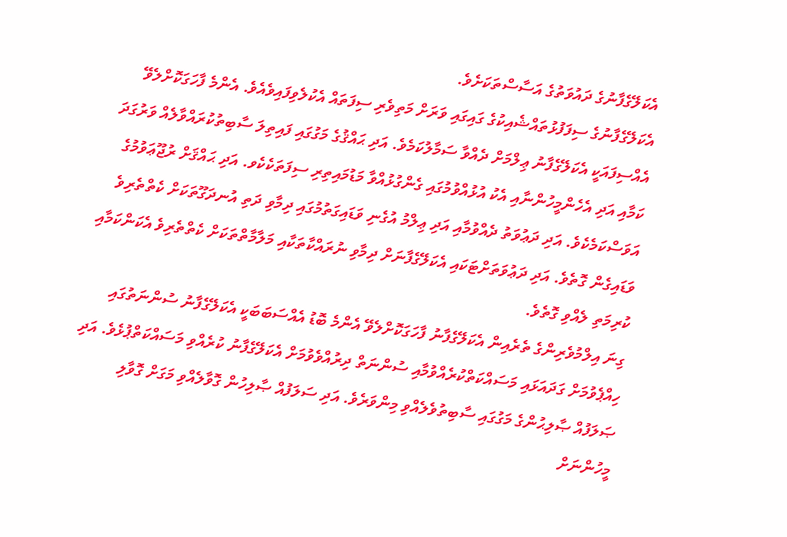އެކަލޭގެފާނުގެ ދައުވަތުގެ އަސާސްތަކަށެވެ.
އެކަލޭގެފާނުގެ ސިފަފުޅުތައްޝެއިކުގެ ގައިގައި ވަރަށް މަތިވެރި ސިފަތައް އެކުލެވިފައިވެއެވެ. އެންމެ ފާހަގަކޮށްލެވޭ އެއްސިފައަކީ އެކަލޭގެފާނު ޢިލްމަށް ދެއްވާ ސަމާލުކަމެވެ. އަދި ޙައްޤުގެ މަގުގައި ފައިތިލަ ސާބިތުކުރައްވާލެއް ވަރުގަދަ ކަމާއި އަދި އެހެންމީހުންނާއި އެކު އުޅުއްވުމުގައި ގެންގުޅުއްވާ މަޑުމައިތިރި ސިފަތަކެކެވ. އަދި ޙައްޤަށް ރުޖޫޢަވުމުގެ އަވަސްކަމެކެވެ. އަދި ދަޢުވަތު ދެއްވުމާއި އަދި ޢިލްމު އުގެނި ވަޑައިގަތުމުގައި ދިމާވި ދަތި އުނދަގޫތަކަށް ކެތްތެރިވެ ވަޑައިގެން ގޮތެވެ. އަދި ދަޢުވަތަށްޓަކައި އެކަލޭގެފާނަށް ދިމާވި ނުރައްކާތަކާއި މަލާމާތްތަކަށް ކެތްތެރިވެ އެކަންކަމާއި ކުރިމަތި ލެއްވި ގޮތެވެ.
ގިނަ އިލްމުވެރިންގެ ތެރެއިން އެކަލޭގެފާނު ފާހަގަކޮށްލެވޭ އެންމެ ބޮޑު އެއްސަބަބަކީ އެކަލޭގެފާނު ސުންނަތުގައި ހިއްޕެވުމަށް ގަދައަޅައި މަސައްކަތްކުރެއްވުމާއި ސުންނަތް ދިރުއްވެވުމަށް އެކަލޭގެފާނު ކުރެއްވި މަސައްކަތްޕުޅެވެ. އަދި ޞަލަފުއް ޞާލިޙުންގެ މަގުގައި ސާބިތުވެލެއްވި މިންވަރެވެ. އަދި ސަލަފުއް ޞާލިހުން ގޮވާލެއްވި މަގަށް ގޮވާލި މީހުންނަށް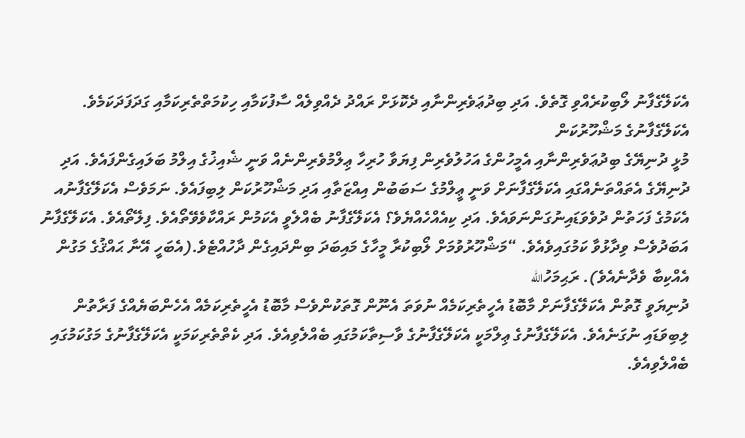އެކަލޭގެފާނު ލޯބިކުރެއްވި ގޮތެވެ. އަދި ބިދުޢަވެރިންނާއި ދެކޮޅަށް ރައްދު ދެއްވިލެއް ސާފުކަމާއި ހިކުމަތްތެރިކަމާއި ގަދަފަދަކަމެވެ.
އެކަލޭގެފާނުގެ މަޝްހޫރުކަން
މުޅީ ދުނިޔޭގެ ބިދުޢަވެރިންނާއި އެމީހުންގެ އަހުލުވެރިން ފިޔަވާ ހުރިހާ ޢިލްމުވެރިންނެއް ވަނީ ޝެއިޚުގެ އިލްމު ބަލައިގެންފައެވެ. އަދި ދުނިޔޭގެ އެތައްތަނެއްގައި އެކަލޭގެފާނަށް ވަނީ ޢީލްމުގެ ސަބަބުން އިއްޒަތާއި އަދި މަޝްހޫރުކަން ލިބިފައެވެ. ނަމަވެސް އެކަލޭގެފާނުއ އެކަމުގެ ފަހަތުން ދުވެވަޑައިނުގަންނަވައެވެ. އަދި ކިއެއްހެއްޔެވެ؟ އެކަލޭގެފާނު ބެއްލެވީ އެކަމުން ރައްކާވެވޭތޯއެވެ. ފިލޭތޯއެވެ. އެކަލޭގެފާނު އަބަދުވެސް ވިދާޅުވާ ކަމުގައިވެއެވެ. “މަޝްހޫރުވުމަށް ލޯބިކުރާ މީހާގެ މައިބަދަ ބިންދައިގެން ދާހުއްޓެވެ.(އެބަހީ އޭނާ ޙައްޤުގެ މަގުން އެއްކިބާ ވެދާނެއެވެ). ރަޙިމަހުالله
ދުނިޔަވީ ގޮތުން އެކަލޭގެފާނަށް މާބޮޑު އެހީތެރިކަމެއް ނުވަތަ އެނޫން ގޮތަކުންވެސް މާބޮޑު އެހީތެރިކަމެއް އެހެންބަޔެއްގެ ފަރާތުން ލިބިވަޑައި ނުގަނެއެވެ. އެކަލޭގެފާނުގެ ޢިލްމަކީ އެކަލޭގެފާނުގެ ވާސިތާކަމުގައި ބެއްލެވިއެވެ. އަދި ކެތްތެރިކަމަކީ އެކަލޭގެފާނުގެ މަގުކަމުގައި ބެއްލެވިއެވެ.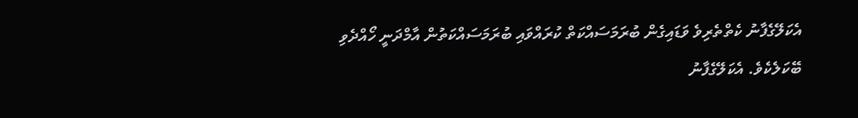އެކަލޭގެފާނު ކެތްތެރިވެ ވަޑައިގެން ބުރަމަސައްކަތް ކުރައްވައި ބުރަމަސައްކަތުން އާމްދަނީ ހޯއްދެވި ބޭކަލެކެވެ. އެކަލޭގެފާނު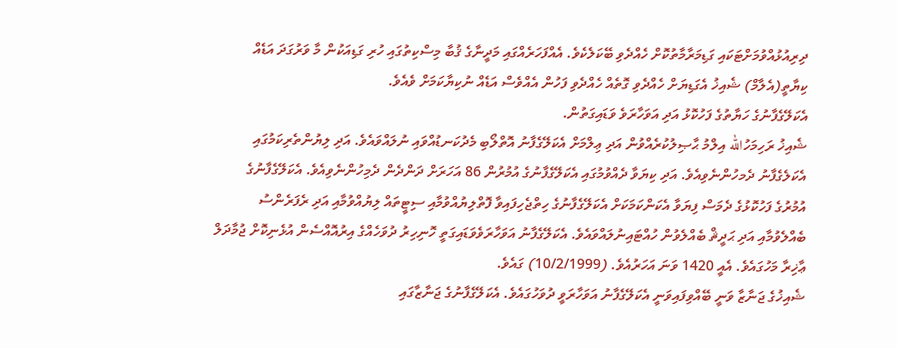ދިރިއުޅުއްވުމަށްޓަކައި ގަޑިމަރާމާތުކޮށް ހެއްދެވި ބޭކަލެކެވެ. އެއްފަހަރެއްގައި މަދީނާގެ ޤުބާ މިސްކިތުގައި ހުރި ގަޑިއަކުން މާ ވަރުގަދަ އަޑެއް ކިޔާތީ(އެލާމް) ޝެއިޚު އެގަޑިޔަށް ހެއްދެވި ގޮތެއް ހެއްދެވި ފަހުން އެއްވެސް އަޑެއް ނުކިޔާކަމަށް ވެއެވެ.
އެކަލޭގެފާނުގެ ހަޔާތުގެ ފަހުކޮޅު އަދި އަވަހާރަވެ ވަޑައިގަތުން.
ޝެއިޚު ރަހިމަހުالله އިލްމު ޙާޞިލުކުރެއްވުން އަދި ޢިލްމަށް އެކަލޭގެފާނު އޮތްލޯބި މެދުކަނޑުއްވައި ނުލައްވައެވެ. އަދި ލިޔުންތެރިކަމުގައި އެކަލެގެފާނު ދެމހުންނެވިއެވެ. އަދި ކިޔަވާ ދެއްވުމުގައި އެކަލޭގެފާނުގެ އުމުރުން 86 އަހަރަށް ދަންދެން ދެމިހުންނެވިއެވެ. އެކަލޭގެފާނުގެ އުމުރުގެ ފަހުކޮޅުގެ ދެމަސް ފިޔަވާ އެކަންކަމަކަށް އެކަލޭގެފާނުގެ ހިތްޖެހިފައިވާ ފޮތްލިޔުއްވުމާއި ސިޓީތައް ލިޔުއްވުމާއި އަދި ރެފަރެންސު ބެއްލެވުމާއި އަދި ޙަދީޘް ބެއްލެވުން ހުއްޓައިނުލައްވައެވެ. އެކަލޭގެފާނު އަވަހާރަވެވަޑައިގަތީ ހޮނިހިރު ދުވަހެއްގެ އިރުއޮއްސެން އުޅެނިކޮށް ޖުމާދަލް ޢާޚިރާ މަހުގައެވެ. އެއީ 1420 ވަނަ އަހަރުއެވެ. (10/2/1999) ގައެވެ.
ޝެއިޚުގެ ޖަނާޒާ ވަނީ ބޭއްވިފައިވަނީ އެކަލޭގެފާނު އަވަހާރަވީ ދުވަހުގައެވެ. އެކަލޭގެފާނުގެ ޖަނާޒާގައި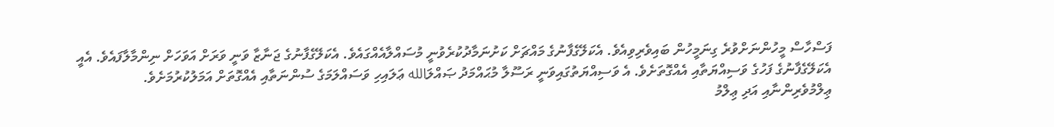ފަސްހާސް މީހުންނަށްވުރެ ގިނަމީހުން ބައިވެރިވިއެވެ. އެކަލޭގެފާނުގެ މައްޗަށް ކަށުނަމާދުކުރެވުނީ މުސައްލާއެއްގައެވެ. އެކަލޭގެފާނުގެ ޖަނާޒާ ވަނީ ވަރަށް އަވަހަށް ނިންމާލާފައެވެ. އެއީ އެކަލޭގެފާނުގެ ފަހުގެ ވަސިއްޔަތާއި އެއްގޮތަށެވެ. އެ ވަސިއްޔަތުގައިވަނީ ރަސޫލާ މުޙައްމަދު ޞައްލަالله ޢަލައިހި ވަސައްލަމަގެ ސުންނަތާއި އެއްގޮތަށް އަމަލުކުރުމަށެވެ.
ޢިލްމުވެރިންނާއި އަދި ޢިލްމު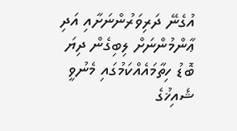އުގެނޭ ދަރިވަރުންނަށާއި އަދި ޢާންމުންނަށް ލިބިގެން ދިޔަ ބޮޑު ހިތާމައެއްކަމުގައި މެނުވީ ޝެއިޚުގެ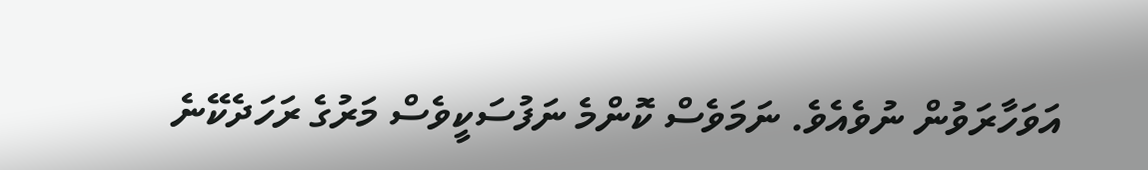އަވަހާރަވުން ނުވެއެވެ. ނަމަވެސް ކޮންމެ ނަފުސަކީވެސް މަރުގެ ރަހަދެކޭނެ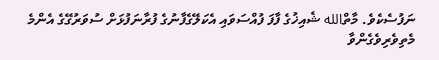ނަފުސެކެވެ. މާތްالله ޝެއިޚުގެ ފާފަ ފުއްސަވައި އެކަލޭގެފާނުގެ ފުރާނަފުޅަށް ސުވަރުގޭގެ އެންމެ މެތިވެރިވެގެންވާ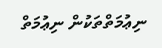ނިޢުމަތްތަކުން ނިޢުމަތް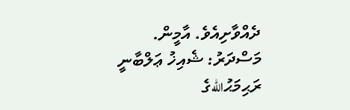ދެއްވާށިއެވެ. އާމީން.
މަސްދަރު: ޝެއިޚު ޢަލްބާނީ ރަޙިމަޙުاللهގެ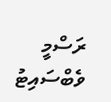ރަސްމީ ވެބްސައިޓު